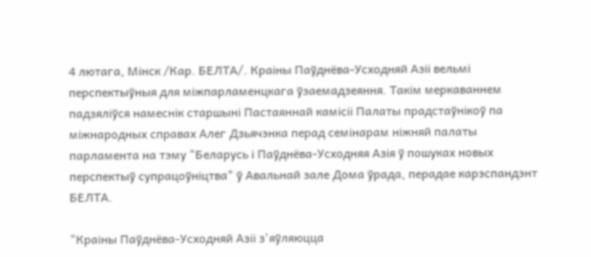4 лютага, Мінск /Кар. БЕЛТА/. Краіны Паўднёва-Усходняй Азіі вельмі перспектыўныя для міжпарламенцкага ўзаемадзеяння. Такім меркаваннем падзяліўся намеснік старшыні Пастаяннай камісіі Палаты прадстаўнікоў па міжнародных справах Алег Дзьячэнка перад семінарам ніжняй палаты парламента на тэму "Беларусь і Паўднёва-Усходняя Азія ў пошуках новых перспектыў супрацоўніцтва" ў Авальнай зале Дома ўрада, перадае карэспандэнт БЕЛТА.

"Краіны Паўднёва-Усходняй Азіі з'яўляюцца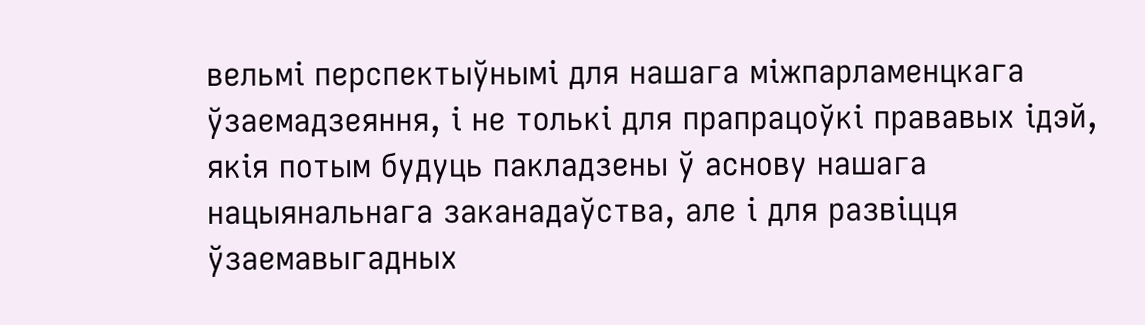вельмі перспектыўнымі для нашага міжпарламенцкага ўзаемадзеяння, і не толькі для прапрацоўкі прававых ідэй, якія потым будуць пакладзены ў аснову нашага нацыянальнага заканадаўства, але і для развіцця ўзаемавыгадных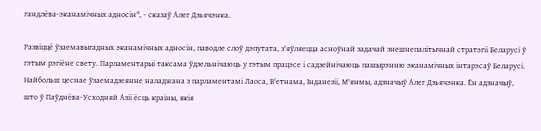гандлёва-эканамічных адносін", - сказаў Алег Дзьячэнка.

Развіццё ўзаемавыгадных эканамічных адносін, паводле слоў дэпутата, з'яўляецца асноўнай задачай знешнепалітычнай стратэгіі Беларусі ў гэтым рэгіёне свету. Парламентарыі таксама ўдзельнічаюць у гэтым працэсе і садзейнічаюць пашырэнню эканамічных інтарэсаў Беларусі.
Найбольш цеснае ўзаемадзеянне наладжана з парламентамі Лаоса, В'етнама, Інданезіі, М'янмы, адзначыў Алег Дзьячэнка. Ён адзначыў, што ў Паўднёва-Усходняй Азіі ёсць краіны, якія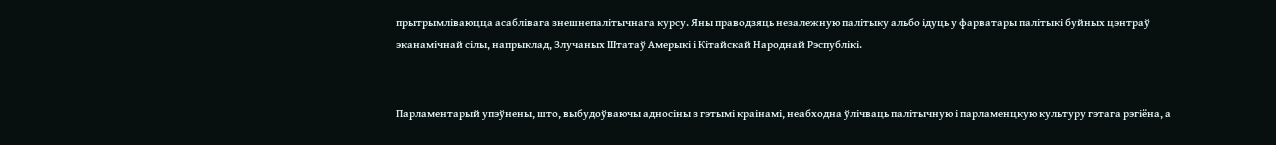прытрымліваюцца асаблівага знешнепалітычнага курсу. Яны праводзяць незалежную палітыку альбо ідуць у фарватары палітыкі буйных цэнтраў эканамічнай сілы, напрыклад, Злучаных Штатаў Амерыкі і Кітайскай Народнай Рэспублікі.


Парламентарый упэўнены, што, выбудоўваючы адносіны з гэтымі краінамі, неабходна ўлічваць палітычную і парламенцкую культуру гэтага рэгіёна, а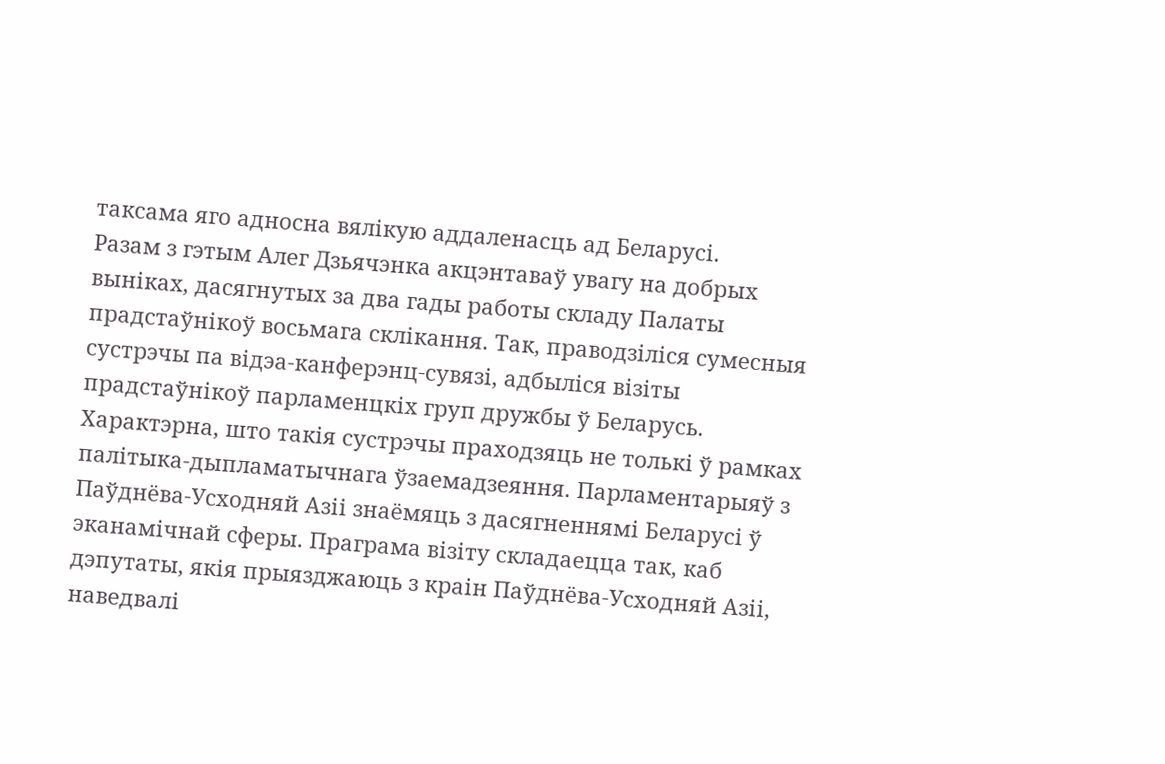таксама яго адносна вялікую аддаленасць ад Беларусі.
Разам з гэтым Алег Дзьячэнка акцэнтаваў увагу на добрых выніках, дасягнутых за два гады работы складу Палаты прадстаўнікоў восьмага склікання. Так, праводзіліся сумесныя сустрэчы па відэа-канферэнц-сувязі, адбыліся візіты прадстаўнікоў парламенцкіх груп дружбы ў Беларусь. Характэрна, што такія сустрэчы праходзяць не толькі ў рамках палітыка-дыпламатычнага ўзаемадзеяння. Парламентарыяў з Паўднёва-Усходняй Азіі знаёмяць з дасягненнямі Беларусі ў эканамічнай сферы. Праграма візіту складаецца так, каб дэпутаты, якія прыязджаюць з краін Паўднёва-Усходняй Азіі, наведвалі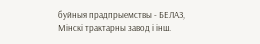буйныя прадпрыемствы - БЕЛАЗ, Мінскі трактарны завод і інш.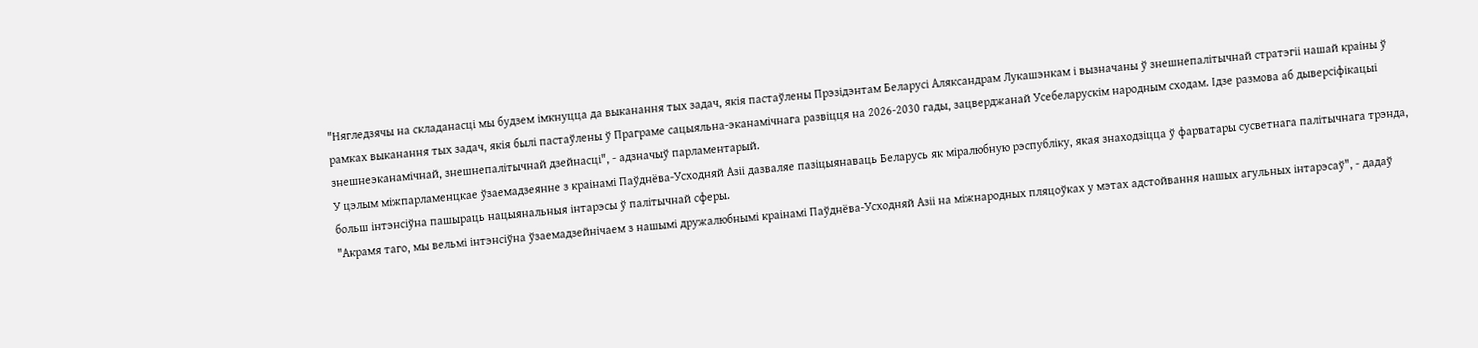"Нягледзячы на складанасці мы будзем імкнуцца да выканання тых задач, якія пастаўлены Прэзідэнтам Беларусі Аляксандрам Лукашэнкам і вызначаны ў знешнепалітычнай стратэгіі нашай краіны ў рамках выканання тых задач, якія былі пастаўлены ў Праграме сацыяльна-эканамічнага развіцця на 2026-2030 гады, зацверджанай Усебеларускім народным сходам. Ідзе размова аб дыверсіфікацыі знешнеэканамічнай, знешнепалітычнай дзейнасці", - адзначыў парламентарый.
У цэлым міжпарламенцкае ўзаемадзеянне з краінамі Паўднёва-Усходняй Азіі дазваляе пазіцыянаваць Беларусь як міралюбную рэспубліку, якая знаходзіцца ў фарватары сусветнага палітычнага трэнда, больш інтэнсіўна пашыраць нацыянальныя інтарэсы ў палітычнай сферы.
"Акрамя таго, мы вельмі інтэнсіўна ўзаемадзейнічаем з нашымі дружалюбнымі краінамі Паўднёва-Усходняй Азіі на міжнародных пляцоўках у мэтах адстойвання нашых агульных інтарэсаў", - дадаў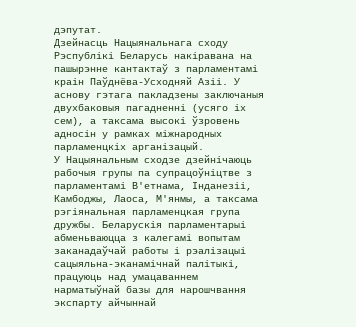дэпутат.
Дзейнасць Нацыянальнага сходу Рэспублікі Беларусь накіравана на пашырэнне кантактаў з парламентамі краін Паўднёва-Усходняй Азіі. У аснову гэтага пакладзены заключаныя двухбаковыя пагадненні (усяго іх сем), а таксама высокі ўзровень адносін у рамках міжнародных парламенцкіх арганізацый.
У Нацыянальным сходзе дзейнічаюць рабочыя групы па супрацоўніцтве з парламентамі В'етнама, Інданезіі, Камбоджы, Лаоса, М'янмы, а таксама рэгіянальная парламенцкая група дружбы. Беларускія парламентарыі абменьваюцца з калегамі вопытам заканадаўчай работы і рэалізацыі сацыяльна-эканамічнай палітыкі, працуюць над умацаваннем нарматыўнай базы для нарошчвання экспарту айчыннай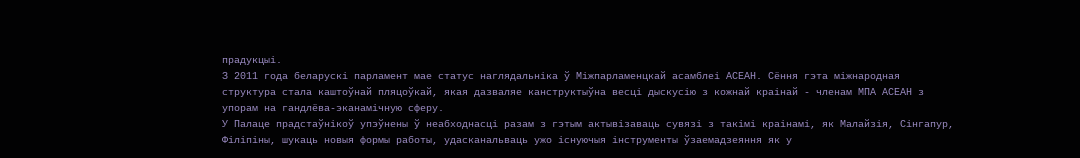прадукцыі.
З 2011 года беларускі парламент мае статус наглядальніка ў Міжпарламенцкай асамблеі АСЕАН. Сёння гэта міжнародная структура стала каштоўнай пляцоўкай, якая дазваляе канструктыўна весці дыскусію з кожнай краінай - членам МПА АСЕАН з упорам на гандлёва-эканамічную сферу.
У Палаце прадстаўнікоў упэўнены ў неабходнасці разам з гэтым актывізаваць сувязі з такімі краінамі, як Малайзія, Сінгапур, Філіпіны, шукаць новыя формы работы, удасканальваць ужо існуючыя інструменты ўзаемадзеяння як у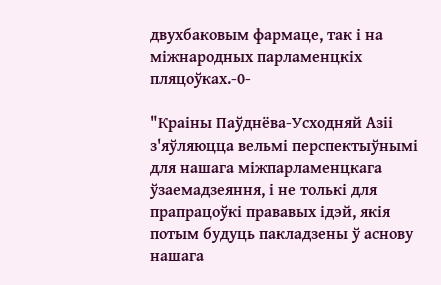двухбаковым фармаце, так і на міжнародных парламенцкіх пляцоўках.-0-

"Краіны Паўднёва-Усходняй Азіі з'яўляюцца вельмі перспектыўнымі для нашага міжпарламенцкага ўзаемадзеяння, і не толькі для прапрацоўкі прававых ідэй, якія потым будуць пакладзены ў аснову нашага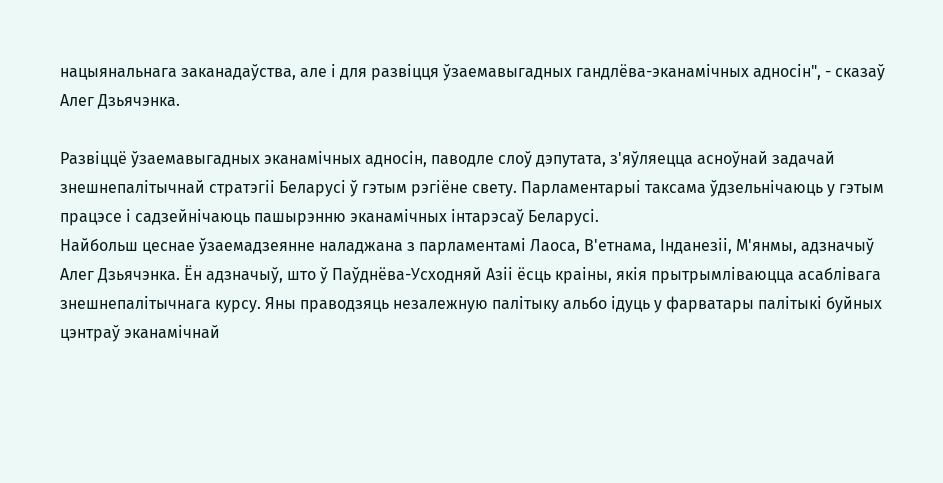нацыянальнага заканадаўства, але і для развіцця ўзаемавыгадных гандлёва-эканамічных адносін", - сказаў Алег Дзьячэнка.

Развіццё ўзаемавыгадных эканамічных адносін, паводле слоў дэпутата, з'яўляецца асноўнай задачай знешнепалітычнай стратэгіі Беларусі ў гэтым рэгіёне свету. Парламентарыі таксама ўдзельнічаюць у гэтым працэсе і садзейнічаюць пашырэнню эканамічных інтарэсаў Беларусі.
Найбольш цеснае ўзаемадзеянне наладжана з парламентамі Лаоса, В'етнама, Інданезіі, М'янмы, адзначыў Алег Дзьячэнка. Ён адзначыў, што ў Паўднёва-Усходняй Азіі ёсць краіны, якія прытрымліваюцца асаблівага знешнепалітычнага курсу. Яны праводзяць незалежную палітыку альбо ідуць у фарватары палітыкі буйных цэнтраў эканамічнай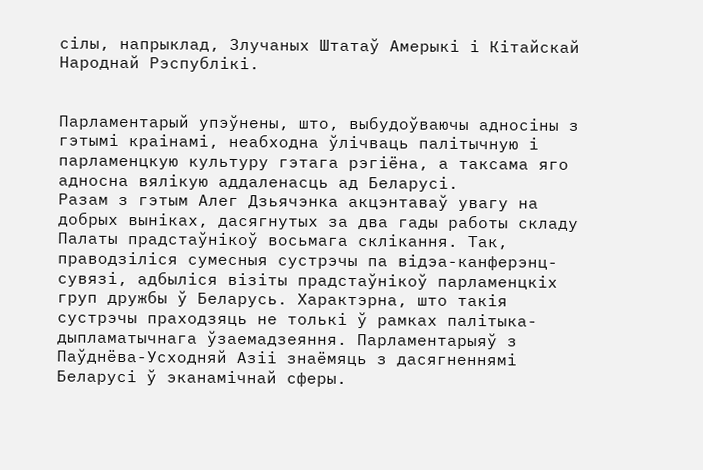сілы, напрыклад, Злучаных Штатаў Амерыкі і Кітайскай Народнай Рэспублікі.


Парламентарый упэўнены, што, выбудоўваючы адносіны з гэтымі краінамі, неабходна ўлічваць палітычную і парламенцкую культуру гэтага рэгіёна, а таксама яго адносна вялікую аддаленасць ад Беларусі.
Разам з гэтым Алег Дзьячэнка акцэнтаваў увагу на добрых выніках, дасягнутых за два гады работы складу Палаты прадстаўнікоў восьмага склікання. Так, праводзіліся сумесныя сустрэчы па відэа-канферэнц-сувязі, адбыліся візіты прадстаўнікоў парламенцкіх груп дружбы ў Беларусь. Характэрна, што такія сустрэчы праходзяць не толькі ў рамках палітыка-дыпламатычнага ўзаемадзеяння. Парламентарыяў з Паўднёва-Усходняй Азіі знаёмяць з дасягненнямі Беларусі ў эканамічнай сферы.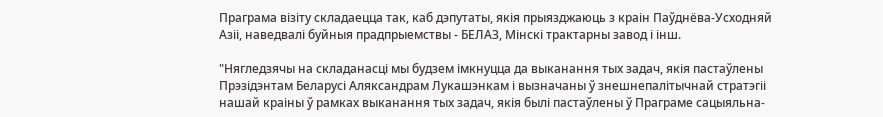Праграма візіту складаецца так, каб дэпутаты, якія прыязджаюць з краін Паўднёва-Усходняй Азіі, наведвалі буйныя прадпрыемствы - БЕЛАЗ, Мінскі трактарны завод і інш.

"Нягледзячы на складанасці мы будзем імкнуцца да выканання тых задач, якія пастаўлены Прэзідэнтам Беларусі Аляксандрам Лукашэнкам і вызначаны ў знешнепалітычнай стратэгіі нашай краіны ў рамках выканання тых задач, якія былі пастаўлены ў Праграме сацыяльна-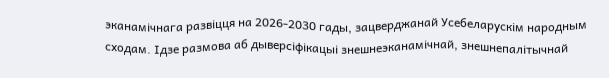эканамічнага развіцця на 2026-2030 гады, зацверджанай Усебеларускім народным сходам. Ідзе размова аб дыверсіфікацыі знешнеэканамічнай, знешнепалітычнай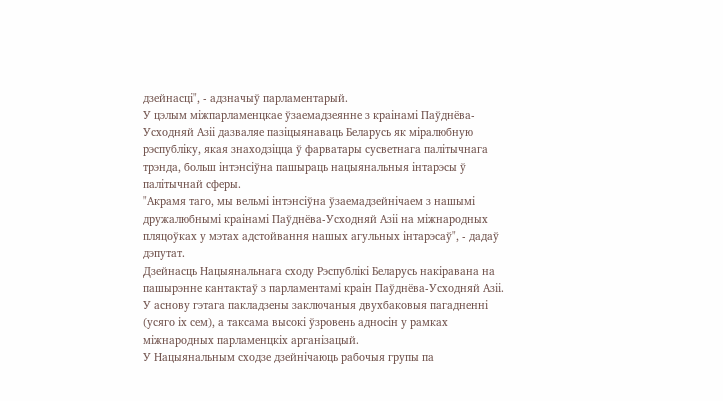дзейнасці", - адзначыў парламентарый.
У цэлым міжпарламенцкае ўзаемадзеянне з краінамі Паўднёва-Усходняй Азіі дазваляе пазіцыянаваць Беларусь як міралюбную рэспубліку, якая знаходзіцца ў фарватары сусветнага палітычнага трэнда, больш інтэнсіўна пашыраць нацыянальныя інтарэсы ў палітычнай сферы.
"Акрамя таго, мы вельмі інтэнсіўна ўзаемадзейнічаем з нашымі дружалюбнымі краінамі Паўднёва-Усходняй Азіі на міжнародных пляцоўках у мэтах адстойвання нашых агульных інтарэсаў", - дадаў дэпутат.
Дзейнасць Нацыянальнага сходу Рэспублікі Беларусь накіравана на пашырэнне кантактаў з парламентамі краін Паўднёва-Усходняй Азіі. У аснову гэтага пакладзены заключаныя двухбаковыя пагадненні (усяго іх сем), а таксама высокі ўзровень адносін у рамках міжнародных парламенцкіх арганізацый.
У Нацыянальным сходзе дзейнічаюць рабочыя групы па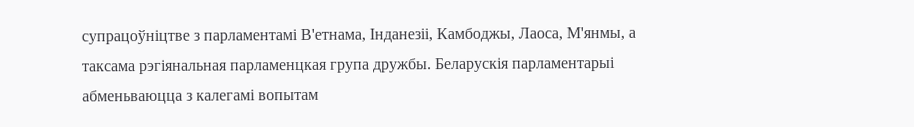супрацоўніцтве з парламентамі В'етнама, Інданезіі, Камбоджы, Лаоса, М'янмы, а таксама рэгіянальная парламенцкая група дружбы. Беларускія парламентарыі абменьваюцца з калегамі вопытам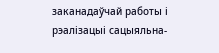заканадаўчай работы і рэалізацыі сацыяльна-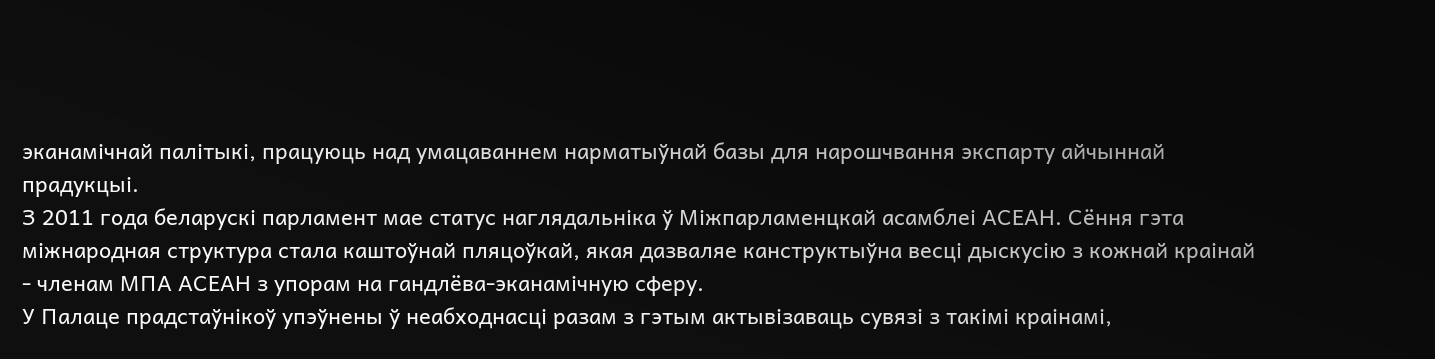эканамічнай палітыкі, працуюць над умацаваннем нарматыўнай базы для нарошчвання экспарту айчыннай прадукцыі.
З 2011 года беларускі парламент мае статус наглядальніка ў Міжпарламенцкай асамблеі АСЕАН. Сёння гэта міжнародная структура стала каштоўнай пляцоўкай, якая дазваляе канструктыўна весці дыскусію з кожнай краінай - членам МПА АСЕАН з упорам на гандлёва-эканамічную сферу.
У Палаце прадстаўнікоў упэўнены ў неабходнасці разам з гэтым актывізаваць сувязі з такімі краінамі,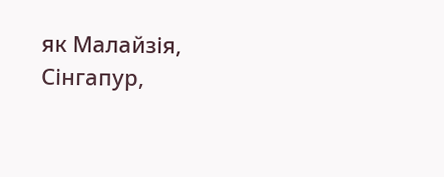як Малайзія, Сінгапур,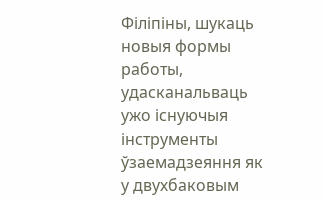Філіпіны, шукаць новыя формы работы, удасканальваць ужо існуючыя інструменты ўзаемадзеяння як у двухбаковым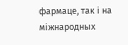фармаце, так і на міжнародных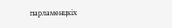парламенцкіх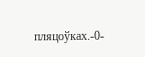пляцоўках.-0-